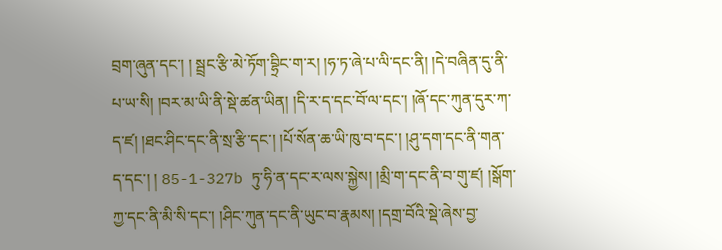བྲག་ཞུན་དང་། ། སྦྲང་རྩི་མེ་ཏོག་བྷྲིང་ག་ར། །ཧ་ཏ་ཞེ་པ་ལི་དང་ནི། །དེ་བཞིན་དུ་ནི་པ་ཡ་སི། །བར་མ་ཡི་ནི་སྡེ་ཚན་ཡིན། །དི་ར་ད་དང་བོ་ལ་དང་། །ཞོ་དང་ཀུན་དུར་ཀ་ད་ཛ། །ཐང་ཤིང་དང་ནི་སྲ་རྩི་དང་། །པོ་སོན་ཆ་ཡི་ཁུ་བ་དང་། །ཤུ་དག་དང་ནི་གན་ད་དང་། ། 85-1-327b ཏུ་ཧི་ན་དང་ར་ལས་སྐྱེས། །མྲི་ག་དང་ནི་བ་གུ་ཛ། །སྒོག་ཀྱ་དང་ནི་མི་སི་དང་། །ཤིང་ཀུན་དང་ནི་ཡུང་བ་རྣམས། །དགྲ་བོའི་སྡེ་ཞེས་བྱ་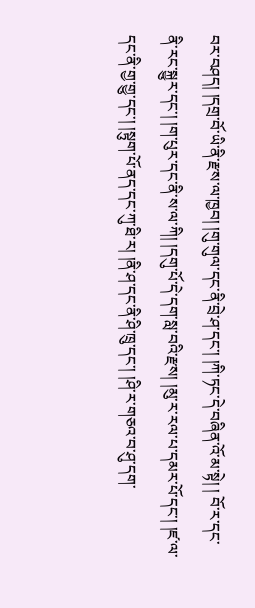བར་བཤད། །དགྲ་བོ་ཡི་ནི་རྫས་ལ་ཁྱབ། །གུ་གུལ་དང་ནི་བྲེ་ཤ་དང་། །ཀི་ཏང་དེ་བཞིན་འོ་མ་སྟེ། ། བོ་ར་དང་ནི་རང་སྐྱུར་དང་། །ག་པུར་དང་ནི་ས་ལ་ཀི། །དགུ་པོ་དེ་དག་སླ་བའི་རྫས། །མུ་ར་རལ་པ་དམར་པོ་དང་། །ཛ་ལ་དང་ནི་གྱ་གྱུ་དང་། །སྟུག་པོ་ནད་དང་ཀུ་ཐི་ར། །ནི་ཤ་དང་ནི་ཤི་ཁྲུ་དང་། །ཤི་ར་གཅའ་བ་ཤུ་དག་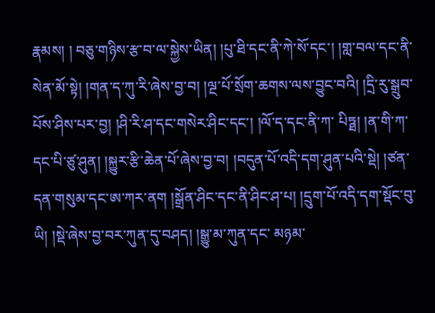རྣམས། ། བཅུ་གཉིས་རྩ་བ་ལ་སྐྱེས་ཡིན། །པུ་ཐི་དང་ནི་ཀེ་སོ་དང་། །གླ་བལ་དང་ནི་སེན་མོ་སྟེ། །གན་ད་ཀུ་རི་ཞེས་བྱ་བ། །ལྔ་པོ་སྲོག་ཆགས་ལས་བྱུང་བའི། །དྲི་རུ་སྒྲུབ་པོས་ཤིས་པར་བྱ། །ཤི་རི་ཤ་དང་གསེར་ཤིང་དང་། །ལོ་ད་དང་ནི་ཀ་ པིཏྠ། །ན་གི་ཀ་དང་པི་ཙུ་ཤུན། །སྐྱུར་རྩི་ཆེན་པོ་ཞེས་བྱ་བ། །བདུན་པོ་འདི་དག་ཤུན་པའི་སྡེ། །ཙན་དན་གསུམ་དང་ཨ་ཀར་ནག །སྒྲོན་ཤིང་དང་ནི་ཤིང་ཤ་པ། །དྲུག་པོ་འདི་དག་སྡོང་བུ་ཡི། །སྡེ་ཞེས་བྱ་བར་ཀུན་དུ་བཤད། །སྒྱུ་མ་ཀུན་དང་ མཉམ་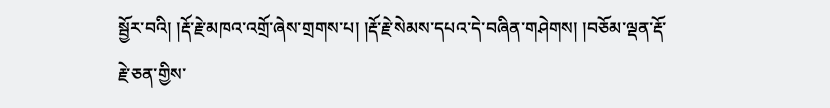སྦྱོར་བའི། །རྡོ་རྗེ་མཁའ་འགྲོ་ཞེས་གྲགས་པ། །རྡོ་རྗེ་སེམས་དཔའ་དེ་བཞིན་གཤེགས། །བཅོམ་ལྡན་རྡོ་རྗེ་ཅན་གྱིས་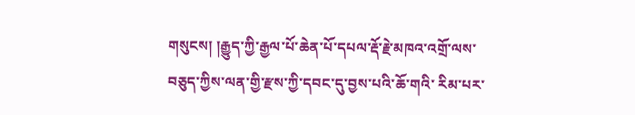གསུངས། །རྒྱུད་ཀྱི་རྒྱལ་པོ་ཆེན་པོ་དཔལ་རྡོ་རྗེ་མཁའ་འགྲོ་ལས་བཅུད་ཀྱིས་ལན་གྱི་རྫས་ཀྱི་དབང་དུ་བྱས་པའི་ཆོ་གའི་ རིམ་པར་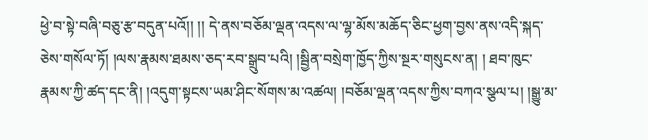ཕྱེ་བ་སྟེ་བཞི་བཅུ་རྩ་བདུན་པའོ།། །། དེ་ནས་བཅོམ་ལྡན་འདས་ལ་ལྷ་མོས་མཆོད་ཅིང་ཕྱག་བྱས་ནས་འདི་སྐད་ཅེས་གསོལ་ཏོ། །ལས་རྣམས་ཐམས་ཅད་རབ་སྒྲུབ་པའི། །སྦྱིན་བསྲེག་ཁྱོད་ཀྱིས་སྔར་གསུངས་ན། ། ཐབ་ཁུང་རྣམས་ཀྱི་ཚད་དང་ནི། །འདུག་སྟངས་ཡམ་ཤིང་སོགས་མ་འཚལ། །བཅོམ་ལྡན་འདས་ཀྱིས་བཀའ་སྩལ་པ། །སྒྱུ་མ་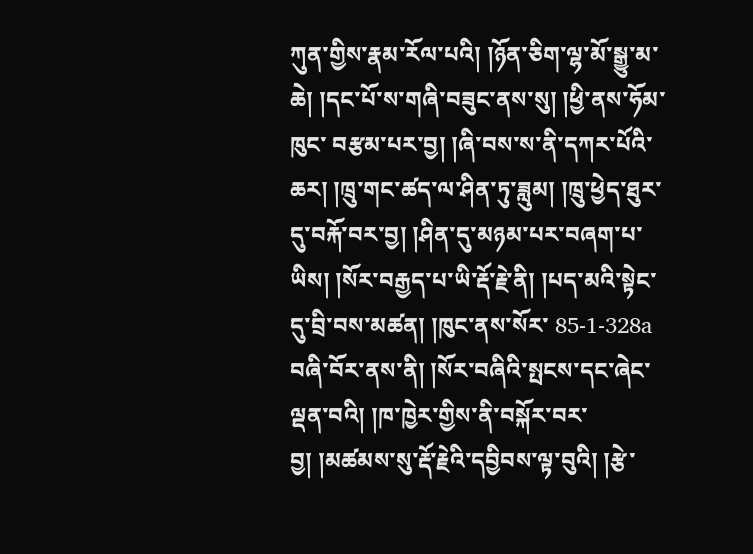ཀུན་གྱིས་རྣམ་རོལ་པའི། །ཉོན་ཅིག་ལྷ་མོ་སྒྱུ་མ་ཆེ། །དང་པོ་ས་གཞི་བཟུང་ནས་སུ། །ཕྱི་ནས་ཧོམ་ཁུང་ བརྩམ་པར་བྱ། །ཞི་བས་ས་ནི་དཀར་པོའི་ཆར། །ཁྲུ་གང་ཚད་ལ་ཤིན་ཏུ་ཟླུམ། །ཁྲུ་ཕྱེད་ཐུར་དུ་བརྐོ་བར་བྱ། །ཤིན་དུ་མཉམ་པར་བཞག་པ་ཡིས། །སོར་བརྒྱད་པ་ཡི་རྡོ་རྗེ་ནི། །པད་མའི་སྟེང་དུ་བྲི་བས་མཚན། །ཁུང་ནས་སོར་ 85-1-328a བཞི་བོར་ནས་ནི། །སོར་བཞིའི་སྤངས་དང་ཞེང་ལྡན་བའི། །ཁ་ཁྱེར་གྱིས་ནི་བསྐོར་བར་བྱ། །མཚམས་སུ་རྡོ་རྗེའི་དབྱིབས་ལྟ་བུའི། །རྩེ་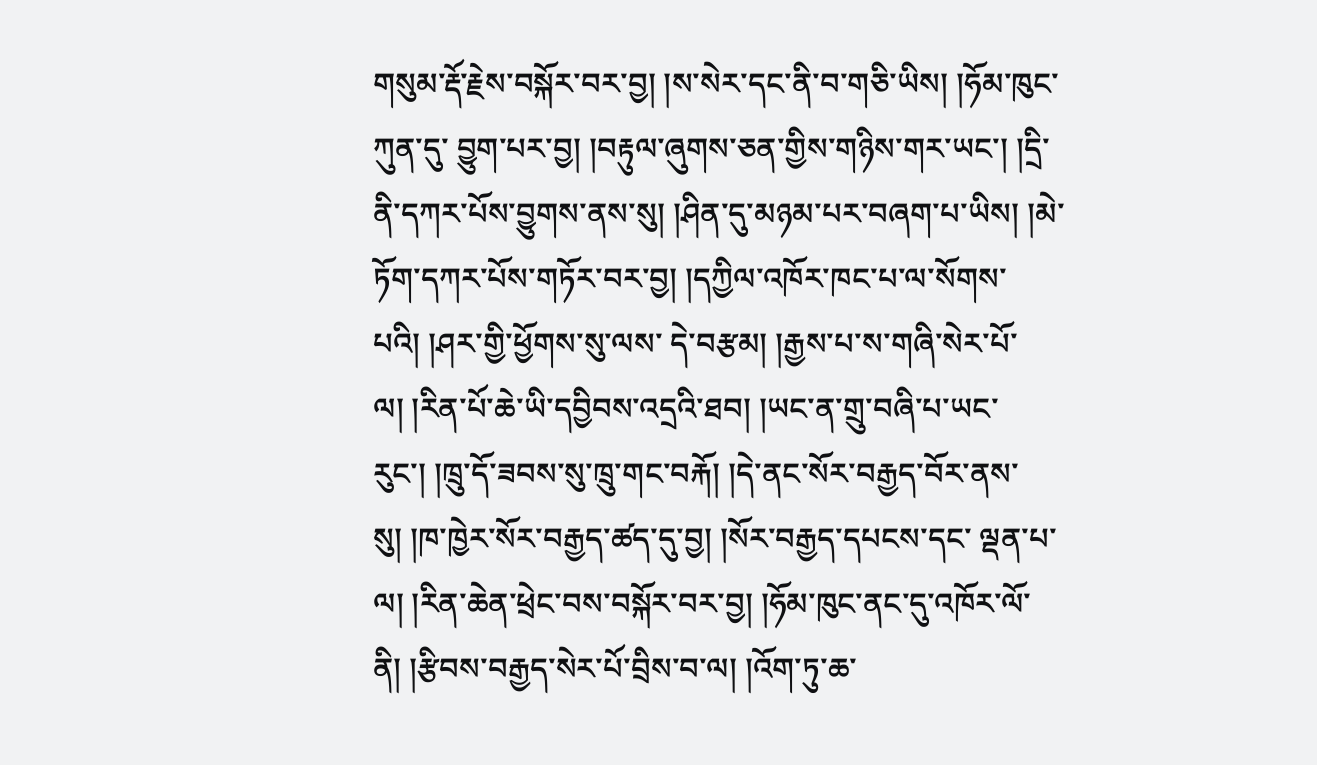གསུམ་རྡོ་རྗེས་བསྐོར་བར་བྱ། །ས་སེར་དང་ནི་བ་གཅི་ཡིས། །ཧོམ་ཁུང་ཀུན་དུ་ བྱུག་པར་བྱ། །བརྟུལ་ཞུགས་ཅན་གྱིས་གཉིས་གར་ཡང་། །དྲི་ནི་དཀར་པོས་བྱུགས་ནས་སུ། །ཤིན་དུ་མཉམ་པར་བཞག་པ་ཡིས། །མེ་ཏོག་དཀར་པོས་གཏོར་བར་བྱ། །དཀྱིལ་འཁོར་ཁང་པ་ལ་སོགས་པའི། །ཤར་གྱི་ཕྱོགས་སུ་ལས་ དེ་བརྩམ། །རྒྱས་པ་ས་གཞི་སེར་པོ་ལ། །རིན་པོ་ཆེ་ཡི་དབྱིབས་འདྲའི་ཐབ། །ཡང་ན་གྲུ་བཞི་པ་ཡང་རུང་། །ཁྲུ་དོ་ཟབས་སུ་ཁྲུ་གང་བརྐོ། །དེ་ནང་སོར་བརྒྱད་བོར་ནས་སུ། །ཁ་ཁྱེར་སོར་བརྒྱད་ཚད་དུ་བྱ། །སོར་བརྒྱད་དཔངས་དང་ ལྡན་པ་ལ། །རིན་ཆེན་ཕྲེང་བས་བསྐོར་བར་བྱ། །ཧོམ་ཁུང་ནང་དུ་འཁོར་ལོ་ནི། །རྩིབས་བརྒྱད་སེར་པོ་བྲིས་བ་ལ། །འོག་ཏུ་ཆ་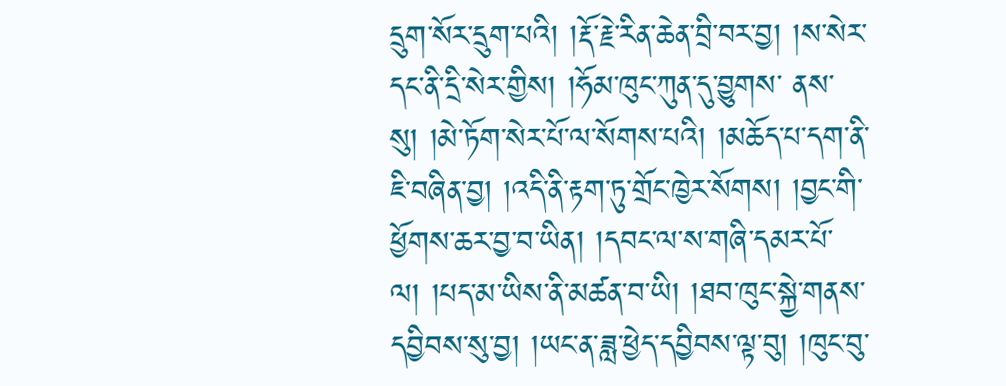དྲུག་སོར་དྲུག་པའི། །རྡོ་རྗེ་རིན་ཆེན་བྲི་བར་བྱ། །ས་སེར་དང་ནི་དྲི་སེར་གྱིས། །ཧོམ་ཁུང་ཀུན་དུ་བྱུགས་ ནས་སུ། །མེ་ཏོག་སེར་པོ་ལ་སོགས་པའི། །མཆོད་པ་དག་ནི་ཇི་བཞིན་བྱ། །འདི་ནི་རྟག་ཏུ་གྲོང་ཁྱེར་སོགས། །བྱང་གི་ཕྱོགས་ཆར་བྱ་བ་ཡིན། །དབང་ལ་ས་གཞི་དམར་པོ་ལ། །པད་མ་ཡིས་ནི་མཚན་བ་ཡི། །ཐབ་ཁུང་སྐྱེ་གནས་ དབྱིབས་སུ་བྱ། །ཡང་ན་ཟླ་ཕྱེད་དབྱིབས་ལྟ་བུ། །ཁུང་བུ་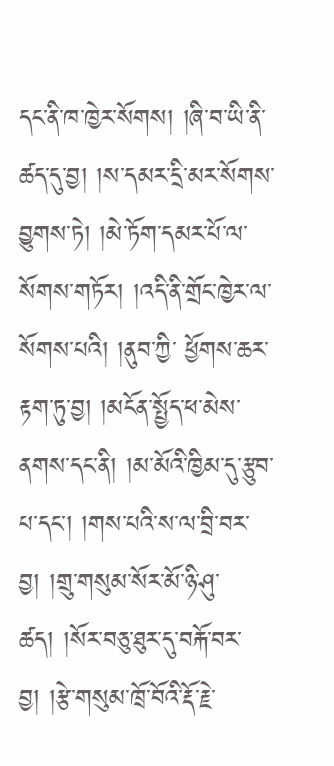དང་ནི་ཁ་ཁྱེར་སོགས། །ཞི་བ་ཡི་ནི་ཚད་དུ་བྱ། །ས་དམར་དྲི་མར་སོགས་བྱུགས་ཏེ། །མེ་ཏོག་དམར་པོ་ལ་སོགས་གཏོར། །འདི་ནི་གྲོང་ཁྱེར་ལ་སོགས་པའི། །ནུབ་ཀྱི་ ཕྱོགས་ཆར་རྟག་ཏུ་བྱ། །མངོན་སྤྱོད་ཕ་མེས་ནགས་དང་ནི། །མ་མོའི་ཁྱིམ་དུ་རྩུབ་པ་དང་། །གས་པའི་ས་ལ་བྲི་བར་བྱ། །གྲུ་གསུམ་སོར་མོ་ཉི་ཤུ་ཚད། །སོར་བཅུ་ཐུར་དུ་བརྐོ་བར་བྱ། །རྩེ་གསུམ་ཁྲོ་བོའི་རྡོ་རྗེ་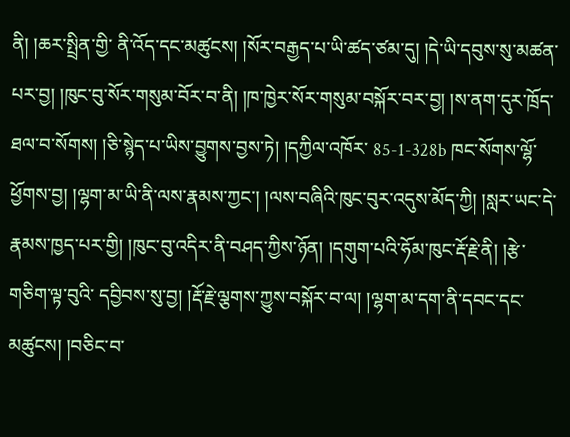ནི། །ཆར་སྤྲིན་གྱི་ ནི་འོད་དང་མཚུངས། །སོར་བརྒྱད་པ་ཡི་ཚད་ཙམ་དུ། །དེ་ཡི་དབུས་སུ་མཚན་པར་བྱ། །ཁུང་བུ་སོར་གསུམ་བོར་བ་ནི། །ཁ་ཁྱེར་སོར་གསུམ་བསྐོར་བར་བྱ། །ས་ནག་དུར་ཁྲོད་ཐལ་བ་སོགས། །ཅི་སྙེད་པ་ཡིས་བྱུགས་བྱས་ཏེ། །དཀྱིལ་འཁོར་ 85-1-328b ཁང་སོགས་ལྷོ་ཕྱོགས་བྱ། །ལྷག་མ་ཡི་ནི་ལས་རྣམས་ཀྱང་། །ལས་བཞིའི་ཁུང་བུར་འདུས་མོད་ཀྱི། །སླར་ཡང་དེ་རྣམས་ཁྱད་པར་གྱི། །ཁུང་བུ་འདིར་ནི་བཤད་ཀྱིས་ཉོན། །དགུག་པའི་ཧོམ་ཁུང་རྡོ་རྗེ་ནི། །རྩེ་གཅིག་ལྟ་བུའི་ དབྱིབས་སུ་བྱ། །རྡོ་རྗེ་ལྕགས་ཀྱུས་བསྐོར་བ་ལ། །ལྷག་མ་དག་ནི་དབང་དང་མཚུངས། །བཅིང་བ་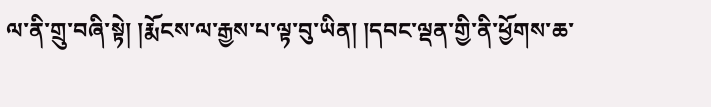ལ་ནི་གྲུ་བཞི་སྟེ། །རྨོངས་ལ་རྒྱས་པ་ལྟ་བུ་ཡིན། །དབང་ལྡན་གྱི་ནི་ཕྱོགས་ཆ་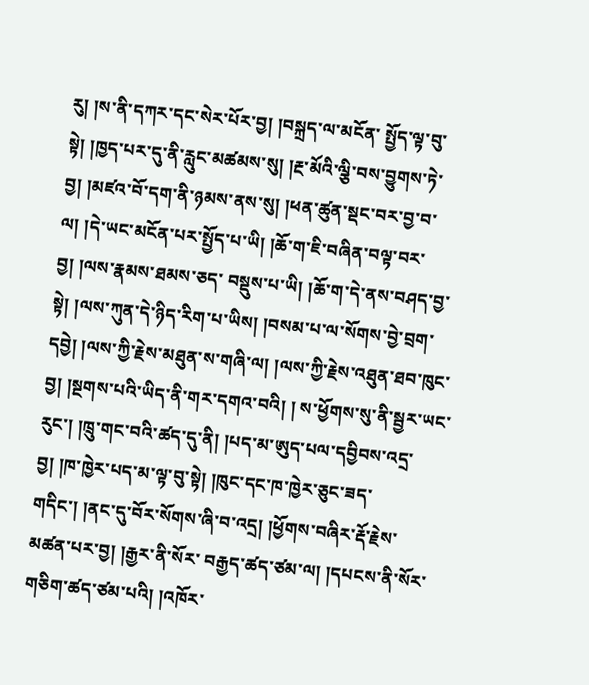རུ། །ས་ནི་དཀར་དང་སེར་པོར་བྱ། །བསྐྲད་ལ་མངོན་ སྤྱོད་ལྟ་བུ་སྟེ། །ཁྱད་པར་དུ་ནི་རླུང་མཚམས་སུ། །རྔ་མོའི་ལྕི་བས་བྱུགས་ཏེ་བྱ། །མཛའ་བོ་དག་ནི་ཉམས་ནས་སུ། །ཕན་ཚུན་སྡང་བར་བྱ་བ་ལ། །དེ་ཡང་མངོན་པར་སྤྱོད་པ་ཡི། །ཆོ་ག་ཇི་བཞིན་བལྟ་བར་བྱ། །ལས་རྣམས་ཐམས་ཅད་ བསྡུས་པ་ཡི། །ཆོ་ག་དེ་ནས་བཤད་བྱ་སྟེ། །ལས་ཀུན་དེ་ཉིད་རིག་པ་ཡིས། །བསམ་པ་ལ་སོགས་བྱེ་བྲག་དབྱེ། །ལས་ཀྱི་རྗེས་མཐུན་ས་གཞི་ལ། །ལས་ཀྱི་རྗེས་འཐུན་ཐབ་ཁུང་བྱ། །སྔགས་པའི་ཡིད་ནི་གར་དགའ་བའི། ། ས་ཕྱོགས་སུ་ནི་སྦྱར་ཡང་རུང་། །ཁྲུ་གང་བའི་ཚད་དུ་ནི། །པད་མ་ཨུད་པལ་དབྱིབས་འདྲ་བྱ། །ཁ་ཁྱེར་པད་མ་ལྟ་བུ་སྟེ། །ཁུང་དང་ཁ་ཁྱེར་ཅུང་ཟད་གདིང་། །ནང་དུ་བོར་སོགས་ཞི་བ་འདྲ། །ཕྱོགས་བཞིར་རྡོ་རྗེས་མཚན་པར་བྱ། །རྒྱར་ནི་སོར་ བརྒྱད་ཚད་ཙམ་ལ། །དཔངས་ནི་སོར་གཅིག་ཚད་ཙམ་པའི། །འཁོར་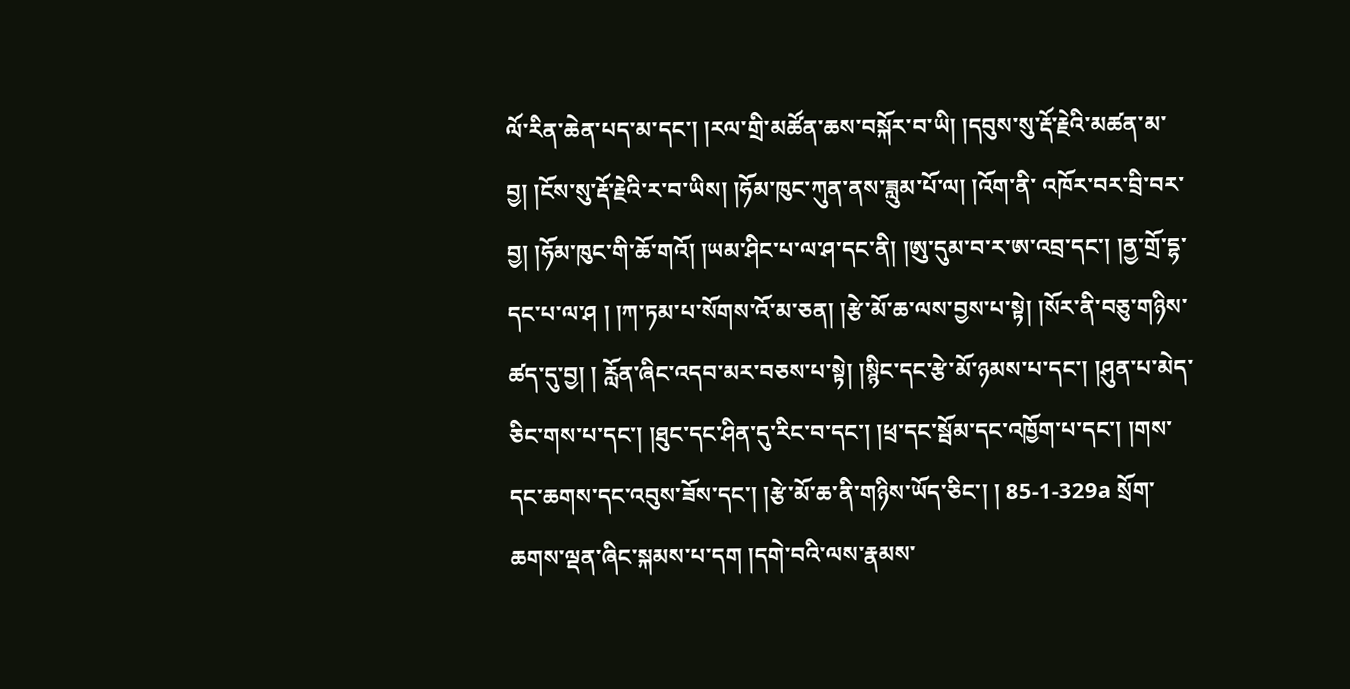ལོ་རིན་ཆེན་པད་མ་དང་། །རལ་གྲི་མཚོན་ཆས་བསྐོར་བ་ཡི། །དབུས་སུ་རྡོ་རྗེའི་མཚན་མ་བྱ། །ངོས་སུ་རྡོ་རྗེའི་ར་བ་ཡིས། །ཧོམ་ཁུང་ཀུན་ནས་ཟླུམ་པོ་ལ། །འོག་ནི་ འཁོར་བར་བྲི་བར་བྱ། །ཧོམ་ཁུང་གི་ཆོ་གའོ། །ཡམ་ཤིང་པ་ལ་ཤ་དང་ནི། །ཨུ་དུམ་བ་ར་ཨ་འབྲ་དང་། །ནྱ་གྲོ་དྷ་དང་པ་ལ་ཤ ། །ཀ་ཏམ་པ་སོགས་འོ་མ་ཅན། །རྩེ་མོ་ཆ་ལས་བྱས་པ་སྟེ། །སོར་ནི་བཅུ་གཉིས་ཚད་དུ་བྱ། ། རློན་ཞིང་འདབ་མར་བཅས་པ་སྟེ། །སྙིང་དང་རྩེ་མོ་ཉམས་པ་དང་། །ཤུན་པ་མེད་ཅིང་གས་པ་དང་། །ཐུང་དང་ཤིན་དུ་རིང་བ་དང་། །ཕྲ་དང་སྦོམ་དང་འཁྱོག་པ་དང་། །གས་དང་ཆགས་དང་འབུས་ཟོས་དང་། །རྩེ་མོ་ཆ་ནི་གཉིས་ཡོད་ཅིང་། ། 85-1-329a སྲོག་ཆགས་ལྡན་ཞིང་སྐམས་པ་དག །དགེ་བའི་ལས་རྣམས་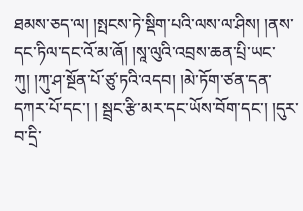ཐམས་ཅད་ལ། །སྤངས་ཏེ་སྡིག་པའི་ལས་ལ་ཤིས། །ནས་དང་ཏིལ་དང་འོ་མ་ཞོ། །སཱ་ལུའི་འབྲས་ཆན་པྲི་ཡང་ཀུ། །ཀུ་ཤ་སྔོན་པོ་ཙུ་ཏའི་འདབ། །མེ་ཏོག་ཙན་དན་དཀར་པོ་དང་། ། སྦྲང་རྩི་མར་དང་ཡོས་བོག་དང་། །དུར་བ་དྲི་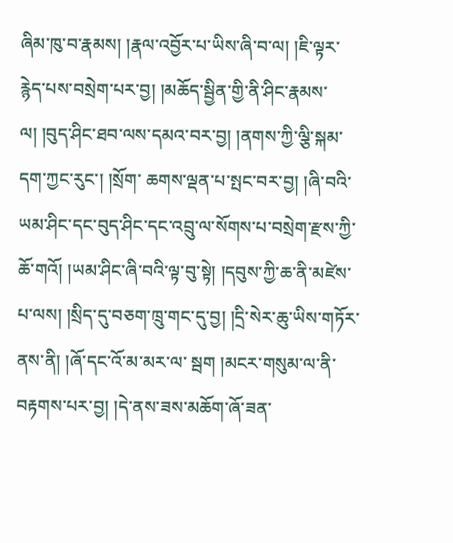ཞིམ་ཁུ་བ་རྣམས། །རྣལ་འབྱོར་པ་ཡིས་ཞི་བ་ལ། །ཇི་ལྟར་རྙེད་པས་བསྲེག་པར་བྱ། །མཆོད་སྦྱིན་གྱི་ནི་ཤིང་རྣམས་ལ། །བུད་ཤིང་ཐབ་ལས་དམའ་བར་བྱ། །ནགས་ཀྱི་ལྕི་སྐམ་དག་ཀྱང་རུང་། །སྲོག་ ཆགས་ལྡན་པ་སྤང་བར་བྱ། །ཞི་བའི་ཡམ་ཤིང་དང་བུད་ཤིང་དང་འབྲུ་ལ་སོགས་པ་བསྲེག་རྫས་ཀྱི་ཆོ་གའོ། །ཡམ་ཤིང་ཞི་བའི་ལྟ་བུ་སྟེ། །དབུས་ཀྱི་ཆ་ནི་མཛེས་པ་ལས། །སྲིད་དུ་བཅག་ཁྲུ་གང་དུ་བྱ། །དྲི་སེར་ཆུ་ཡིས་གཏོར་ནས་ནི། །ཞོ་དང་འོ་མ་མར་ལ་ སྦག །མངར་གསུམ་ལ་ནི་བརྟགས་པར་བྱ། །དེ་ནས་ཟས་མཆོག་ཞོ་ཟན་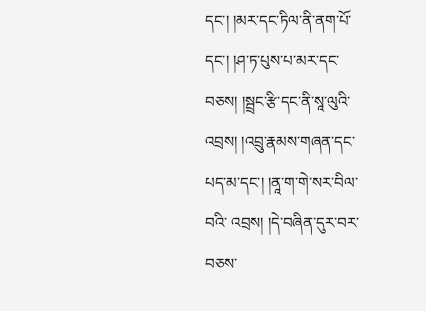དང་། །མར་དང་ཏིལ་ནི་ནག་པོ་དང་། །ཤ་ཏ་པུས་པ་མར་དང་བཅས། །སྦྲང་རྩི་དང་ནི་སཱ་ལུའི་འབྲས། །འབྲུ་རྣམས་གཞན་དང་པད་མ་དང་། །ནཱ་ག་གེ་སར་བིལ་བའི་ འབྲས། །དེ་བཞིན་དུར་བར་བཅས་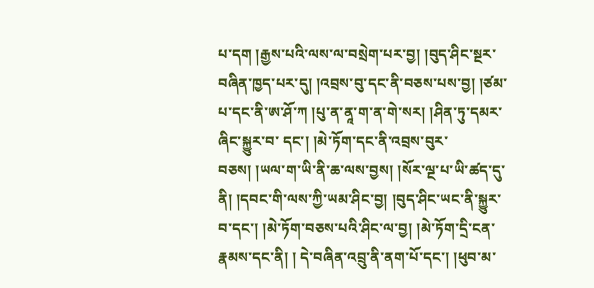པ་དག །རྒྱས་པའི་ལས་ལ་བསྲེག་པར་བྱ། །བུད་ཤིང་སྔར་བཞིན་ཁྱད་པར་དུ། །འབྲས་བུ་དང་ནི་བཅས་པས་བྱ། །ཙམ་པ་དང་ནི་ཨ་ཤོ་ཀ །པུ་ན་ནཱ་ག་ན་གེ་སར། །ཤིན་ཏུ་དམར་ཞིང་སྐྱུར་བ་ དང་། །མེ་ཏོག་དང་ནི་འབྲས་བུར་བཅས། །ཡལ་ག་ཡི་ནི་ཆ་ལས་བྱས། །སོར་ལྔ་པ་ཡི་ཚད་དུ་ནི། །དབང་གི་ལས་ཀྱི་ཡམ་ཤིང་བྱ། །བུད་ཤིང་ཡང་ནི་སྐྱུར་བ་དང་། །མེ་ཏོག་བཅས་པའི་ཤིང་ལ་བྱ། །མེ་ཏོག་དྲི་ངན་རྣམས་དང་ནི། ། དེ་བཞིན་འབྲུ་ནི་ནག་པོ་དང་། །ཕུབ་མ་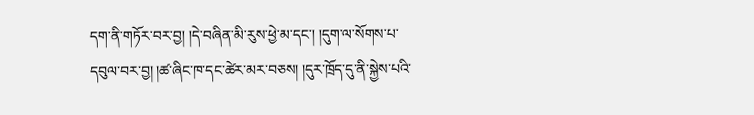དག་ནི་གཏོར་བར་བྱ། །དེ་བཞིན་མི་རུས་ཕྱེ་མ་དང་། །དུག་ལ་སོགས་པ་དབུལ་བར་བྱ། །ཚ་ཞིང་ཁ་དང་ཚེར་མར་བཅས། །དུར་ཁྲོད་དུ་ནི་སྐྱེས་པའི་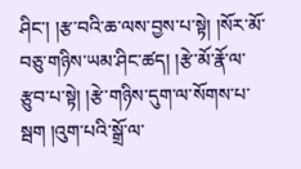ཤིང་། །རྩ་བའི་ཆ་ལས་བྱས་པ་སྟེ། །སོར་མོ་ བཅུ་གཉིས་ཡམ་ཤིང་ཚད། །རྩེ་མོ་རྣོ་ལ་རྩུབ་པ་སྟེ། །རྩེ་གཉིས་དུག་ལ་སོགས་པ་སྦག །འུག་པའི་སྒྲོ་ལ་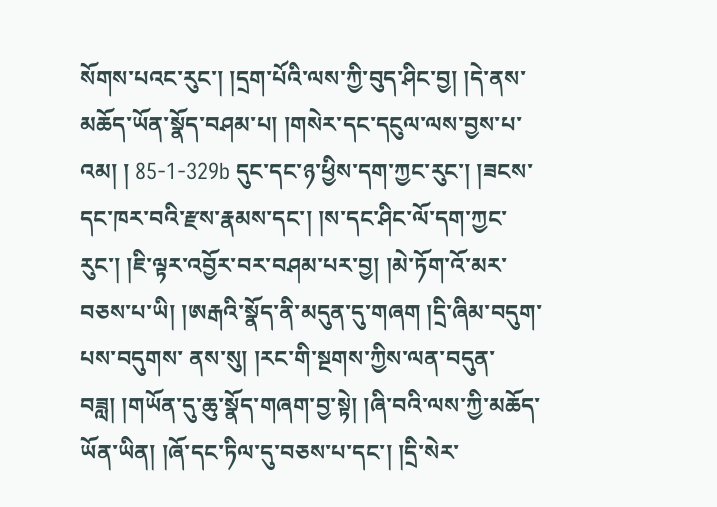སོགས་པའང་རུང་། །དྲག་པོའི་ལས་ཀྱི་བུད་ཤིང་བྱ། །དེ་ནས་མཆོད་ཡོན་སྣོད་བཤམ་པ། །གསེར་དང་དངུལ་ལས་བྱས་པ་འམ། ། 85-1-329b དུང་དང་ཉ་ཕྱིས་དག་ཀྱང་རུང་། །ཟངས་དང་ཁར་བའི་རྫས་རྣམས་དང་། །ས་དང་ཤིང་ལོ་དག་ཀྱང་རུང་། །ཇི་ལྟར་འབྱོར་བར་བཤམ་པར་བྱ། །མེ་ཏོག་འོ་མར་བཅས་པ་ཡི། །ཨརྒའི་སྣོད་ནི་མདུན་དུ་གཞག །དྲི་ཞིམ་བདུག་པས་བདུགས་ ནས་སུ། །རང་གི་སྔགས་ཀྱིས་ལན་བདུན་བཟླ། །གཡོན་དུ་ཆུ་སྣོད་གཞག་བྱ་སྟེ། །ཞི་བའི་ལས་ཀྱི་མཆོད་ཡོན་ཡིན། །ཞོ་དང་ཏིལ་དུ་བཅས་པ་དང་། །དྲི་སེར་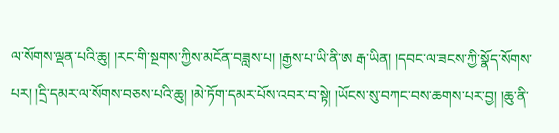ལ་སོགས་ལྡན་པའི་ཆུ། །རང་གི་སྔགས་ཀྱིས་མངོན་བཟླས་པ། །རྒྱས་པ་ཡི་ནི་ཨ རྒ་ཡིན། །དབང་ལ་ཟངས་ཀྱི་སྣོད་སོགས་པར། །དྲི་དམར་ལ་སོགས་བཅས་པའི་ཆུ། །མེ་ཏོག་དམར་པོས་འབར་བ་སྟེ། །ཡོངས་སུ་བཀང་བས་ཆགས་པར་བྱ། །ཆུ་ནི་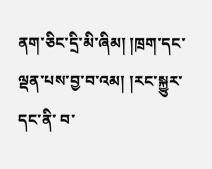ནག་ཅིང་དྲི་མི་ཞིམ། །ཁྲག་དང་ལྡན་པས་བྱ་བ་འམ། །རང་སྐྱུར་དང་ནི་ བ་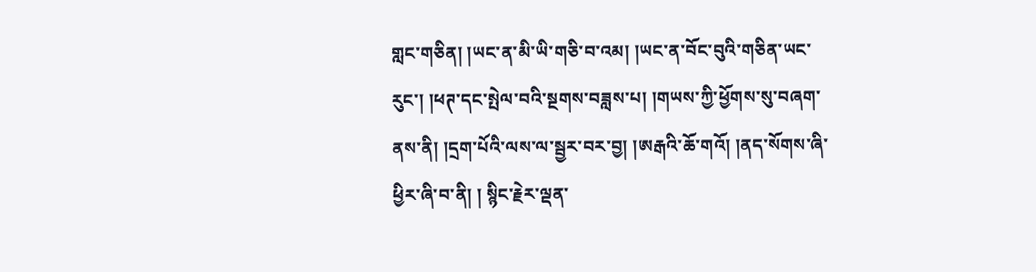གླང་གཅིན། །ཡང་ན་མི་ཡི་གཅི་བ་འམ། །ཡང་ན་བོང་བུའི་གཅིན་ཡང་རུང་། །ཕཊ་དང་སྤེལ་བའི་སྔགས་བཟླས་པ། །གཡས་ཀྱི་ཕྱོགས་སུ་བཞག་ནས་ནི། །དྲག་པོའི་ལས་ལ་སྦྱར་བར་བྱ། །ཨརྒའི་ཆོ་གའོ། །ནད་སོགས་ཞི་ཕྱིར་ཞི་བ་ནི། ། སྙིང་རྗེར་ལྡན་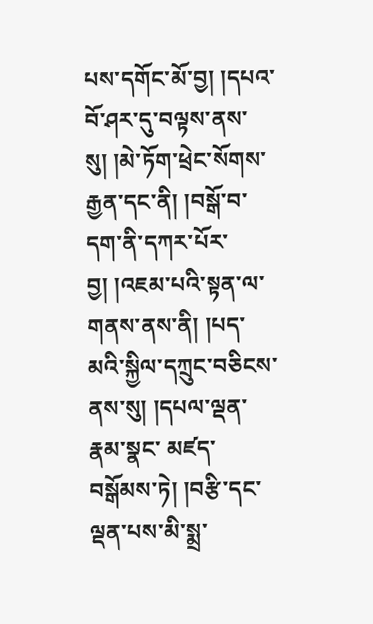པས་དགོང་མོ་བྱ། །དཔའ་བོ་ཤར་དུ་བལྟས་ནས་སུ། །མེ་ཏོག་ཕྲེང་སོགས་རྒྱན་དང་ནི། །བསྒོ་བ་དག་ནི་དཀར་པོར་བྱ། །འཇམ་པའི་སྟན་ལ་གནས་ནས་ནི། །པད་མའི་སྐྱིལ་དཀྲུང་བཅིངས་ནས་སུ། །དཔལ་ལྡན་རྣམ་སྣང་ མཛད་བསྒོམས་ཏེ། །བརྩི་དང་ལྡན་པས་མི་སྨྲ་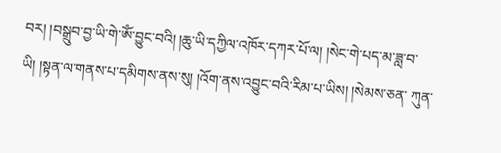བར། །བསྒྲུབ་བྱ་ཡི་གེ་ཨོཾ་བྱུང་བའི། །ཆུ་ཡི་དཀྱིལ་འཁོར་དཀར་པོ་ལ། །སེང་གེ་པད་མ་ཟླ་བ་ཡི། །སྟན་ལ་གནས་པ་དམིགས་ནས་སུ། །འོག་ནས་འབྱུང་བའི་རིམ་པ་ཡིས། །སེམས་ཅན་ ཀུན་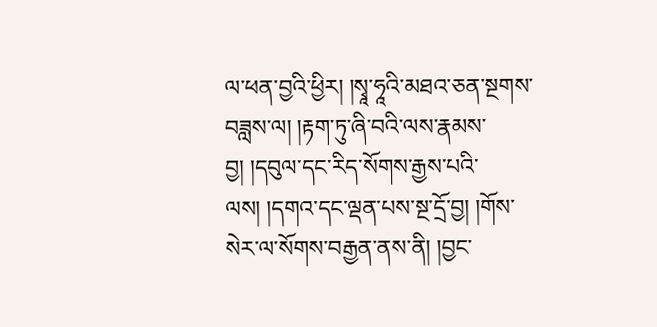ལ་ཕན་བྱའི་ཕྱིར། །སྭཱ་ཧཱའི་མཐའ་ཅན་སྔགས་བཟླས་ལ། །རྟག་ཏུ་ཞི་བའི་ལས་རྣམས་བྱ། །དབུལ་དང་རིད་སོགས་རྒྱས་པའི་ལས། །དགའ་དང་ལྡན་པས་སྔ་དྲོ་བྱ། །གོས་སེར་ལ་སོགས་བརྒྱན་ནས་ནི། །བྱང་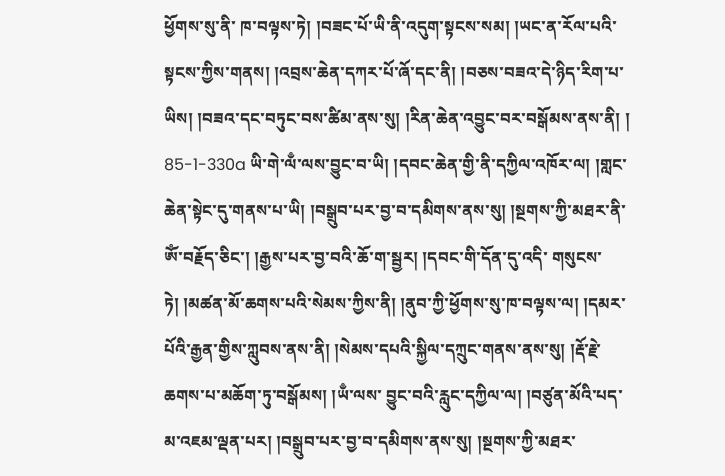ཕྱོགས་སུ་ནི་ ཁ་བལྟས་ཏེ། །བཟང་པོ་ཡི་ནི་འདུག་སྟངས་སམ། །ཡང་ན་རོལ་པའི་སྟངས་ཀྱིས་གནས། །འབྲས་ཆེན་དཀར་པོ་ཞོ་དང་ནི། །བཅས་བཟའ་དེ་ཉིད་རིག་པ་ཡིས། །བཟའ་དང་བཏུང་བས་ཚིམ་ནས་སུ། །རིན་ཆེན་འབྱུང་བར་བསྒོམས་ནས་ནི། ། 85-1-330a ཡི་གེ་ལྃ་ལས་བྱུང་བ་ཡི། །དབང་ཆེན་གྱི་ནི་དཀྱིལ་འཁོར་ལ། །གླང་ཆེན་སྟེང་དུ་གནས་པ་ཡི། །བསྒྲུབ་པར་བྱ་བ་དམིགས་ནས་སུ། །སྔགས་ཀྱི་མཐར་ནི་ཨོཾ་བརྗོད་ཅིང་། །རྒྱས་པར་བྱ་བའི་ཆོ་ག་སྦྱར། །དབང་གི་དོན་དུ་འདི་ གསུངས་ཏེ། །མཚན་མོ་ཆགས་པའི་སེམས་ཀྱིས་ནི། །ནུབ་ཀྱི་ཕྱོགས་སུ་ཁ་བལྟས་ལ། །དམར་པོའི་རྒྱན་གྱིས་ཀླུབས་ནས་ནི། །སེམས་དཔའི་སྐྱིལ་དཀྲུང་གནས་ནས་སུ། །རྡོ་རྗེ་ཆགས་པ་མཆོག་ཏུ་བསྒོམས། །ཡྃ་ལས་ བྱུང་བའི་རླུང་དཀྱིལ་ལ། །བཙུན་མོའི་པད་མ་འཇམ་ལྡན་པར། །བསྒྲུབ་པར་བྱ་བ་དམིགས་ནས་སུ། །སྔགས་ཀྱི་མཐར་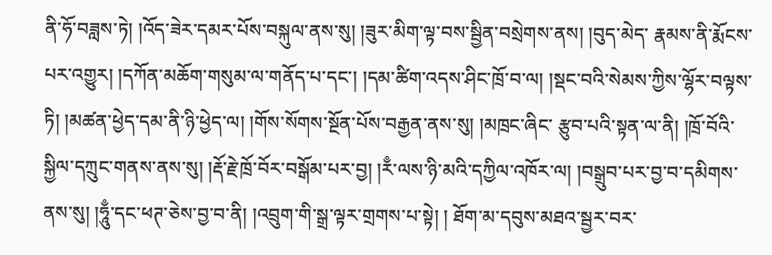ནི་ཧོ་བཟླས་ཏེ། །འོད་ཟེར་དམར་པོས་བསྐུལ་ནས་སུ། །ཟུར་མིག་ལྟ་བས་སྦྱིན་བསྲེགས་ནས། །བུད་མེད་ རྣམས་ནི་རྨོངས་པར་འགྱུར། །དཀོན་མཆོག་གསུམ་ལ་གནོད་པ་དང་། །དམ་ཚིག་འདས་ཤིང་ཁྲོ་བ་ལ། །སྡང་བའི་སེམས་ཀྱིས་ལྷོར་བལྟས་ཏི། །མཚན་ཕྱེད་དམ་ནི་ཉི་ཕྱེད་ལ། །གོས་སོགས་སྔོན་པོས་བརྒྱན་ནས་སུ། །མཁྲང་ཞིང་ རྩུབ་པའི་སྟན་ལ་ནི། །ཁྲོ་བོའི་སྐྱིལ་དཀྲུང་གནས་ནས་སུ། །རྡོ་རྗེ་ཁྲོ་བོར་བསྒོམ་པར་བྱ། །རྃ་ལས་ཉི་མའི་དཀྱིལ་འཁོར་ལ། །བསྒྲུབ་པར་བྱ་བ་དམིགས་ནས་སུ། །ཧཱུྃ་དང་ཕཊ་ཅེས་བྱ་བ་ནི། །འབྲུག་གི་སྒྲ་ལྟར་གྲགས་པ་སྟེ། ། ཐོག་མ་དབུས་མཐའ་སྦྱར་བར་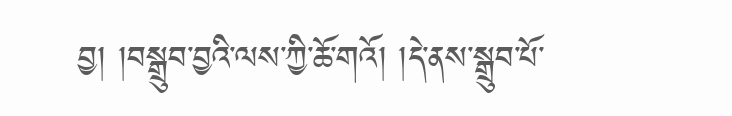བྱ། །བསྒྲུབ་བྱའི་ལས་ཀྱི་ཆོ་གའོ། །དེ་ནས་སྒྲུབ་པོ་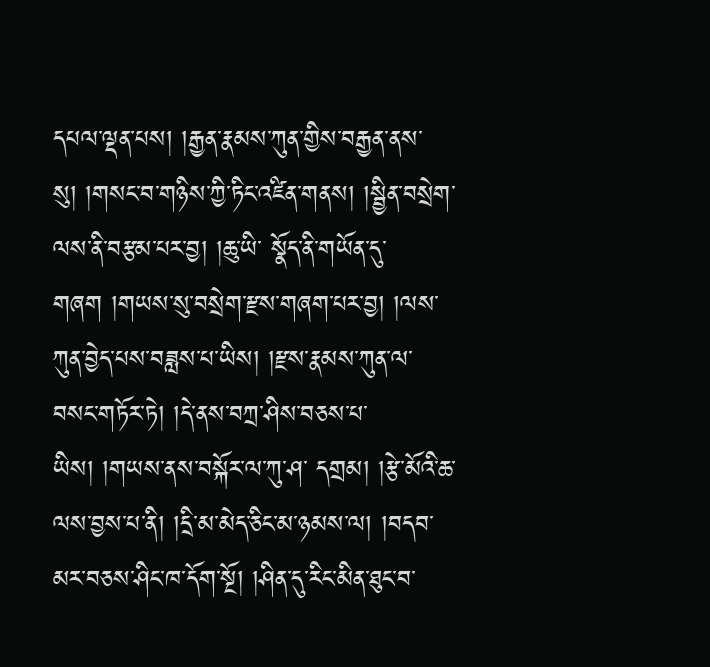དཔལ་ལྡན་པས། །རྒྱན་རྣམས་ཀུན་གྱིས་བརྒྱན་ནས་སུ། །གསང་བ་གཉིས་ཀྱི་ཏིང་འཛིན་གནས། །སྦྱིན་བསྲེག་ལས་ནི་བརྩམ་པར་བྱ། །ཆུ་ཡི་ སྣོད་ནི་གཡོན་དུ་གཞག །གཡས་སུ་བསྲེག་རྫས་གཞག་པར་བྱ། །ལས་ཀུན་བྱེད་པས་བཟླས་པ་ཡིས། །རྫས་རྣམས་ཀུན་ལ་བསང་གཏོར་ཏེ། །དེ་ནས་བཀྲ་ཤིས་བཅས་པ་ཡིས། །གཡས་ནས་བསྐོར་ལ་ཀུ་ཤ་ དགྲམ། །རྩེ་མོའི་ཆ་ལས་བྱས་པ་ནི། །དྲི་མ་མེད་ཅིང་མ་ཉམས་ལ། །བདབ་མར་བཅས་ཤིང་ཁ་དོག་སྔོ། །ཤིན་དུ་རིང་མིན་ཐུང་བ་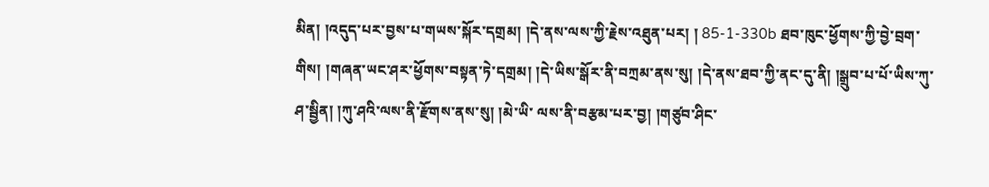མིན། །འདུད་པར་བྱས་པ་གཡས་སྐོར་དགྲམ། །དེ་ནས་ལས་ཀྱི་རྗེས་འཐུན་པར། ། 85-1-330b ཐབ་ཁུང་ཕྱོགས་ཀྱི་བྱེ་བྲག་གིས། །གཞན་ཡང་ཤར་ཕྱོགས་བསྟན་ཏེ་དགྲམ། །དེ་ཡིས་སྒོར་ནི་བཀྲམ་ནས་སུ། །དེ་ནས་ཐབ་ཀྱི་ནང་དུ་ནི། །སྒྲུབ་པ་པོ་ཡིས་ཀུ་ཤ་སྦྱིན། །ཀུ་ཤའི་ལས་ནི་རྫོགས་ནས་སུ། །མེ་ཡི་ ལས་ནི་བརྩམ་པར་བྱ། །གཙུབ་ཤིང་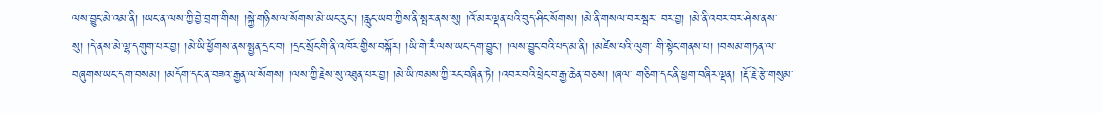ལས་བྱུང་མེ་འམ་ནི། །ཡང་ན་ལས་ཀྱི་བྱེ་བྲག་གིས། །སྐྱེ་གཉིས་ལ་སོགས་མེ་ཡང་རུང་། །རླུང་ཡབ་ཀྱིས་ནི་སྤར་ནས་སུ། །འོ་མར་ལྡན་པའི་བུད་ཤིང་སོགས། །མེ་ནི་གསལ་བར་སྦར་ བར་བྱ། །མེ་ནི་འབར་བར་ཤེས་ནས་སུ། །དེ་ནས་མེ་ལྷ་དགུག་པར་བྱ། །མེ་ཡི་ཕྱོགས་ནས་སྤྱན་དྲང་བ། །དྲང་སྲོང་གི་ནི་འཁོར་གྱིས་བསྐོར། །ཡི་གེ་རྃ་ལས་ཡང་དག་བྱུང་། །ལས་བྱུང་བའི་པད་མ་ནི། །མཛེས་པའི་ལུག་ གི་སྟེང་གནས་པ། །བསམ་གཏན་ལ་བཞུགས་ཡང་དག་བསམ། །མདོག་དང་ན་བཟའ་རྒྱན་ལ་སོགས། །ལས་ཀྱི་རྗེས་སུ་འཐུན་པར་བྱ། །མེ་ཡི་ཁམས་ཀྱི་རང་བཞིན་ཏེ། །འབར་བའི་ཕྲེང་བ་རྒྱ་ཆེན་བཅས། །ཞལ་ གཅིག་དང་ནི་ཕྱག་བཞིར་ལྡན། །རྡོ་རྗེ་རྩེ་གསུམ་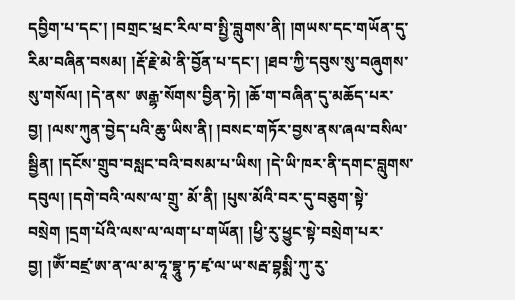དབྱིག་པ་དང་། །བགྲང་ཕྲང་རིལ་བ་སྤྱི་བླུགས་ནི། །གཡས་དང་གཡོན་དུ་རིམ་བཞིན་བསམ། །རྡོ་རྗེ་མེ་ནི་བྱོན་པ་དང་། །ཐབ་ཀྱི་དབུས་སུ་བཞུགས་སུ་གསོལ། །དེ་ནས་ ཨརྒྷ་སོགས་བྱིན་ཏེ། །ཆོ་ག་བཞིན་དུ་མཆོད་པར་བྱ། །ལས་ཀུན་བྱེད་པའི་ཆུ་ཡིས་ནི། །བསང་གཏོར་བྱས་ནས་ཞལ་བསིལ་སྦྱིན། །དངོས་གྲུབ་བསླང་བའི་བསམ་པ་ཡིས། །དེ་ཡི་ཁར་ནི་དགང་བླུགས་དབུལ། །དགེ་བའི་ལས་ལ་གྲུ་ མོ་ནི། །པུས་མོའི་བར་དུ་བཅུག་སྟེ་བསྲེག །དྲག་པོའི་ལས་ལ་ལག་པ་གཡོན། །ཕྱི་རུ་ཕྱུང་སྟེ་བསྲེག་པར་བྱ། །ཨོཾ་བཛྲ་ཨ་ན་ལ་མ་ཧཱ་བྷཱུ་ཏ་ཛྭ་ལ་ཡ་སརྦ་བྷསྨི་ཀུ་རུ་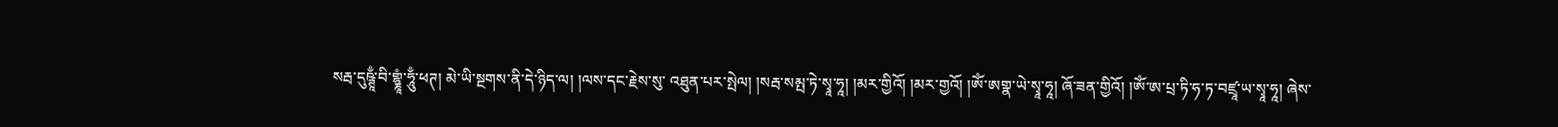སརྦ་དུཥྚཱྃ་བི་གྷྣཱཾ་ཧཱུྃ་ཕཊ། མེ་ཡི་སྔགས་ནི་དེ་ཉིད་ལ། །ལས་དང་རྗེས་སུ་ འཐུན་པར་སྤེལ། །སརྦ་སམྤ་ཏེ་སྭཱ་ཧཱ། །མར་གྱིའོ། །མར་གྱའོ། །ཨོཾ་ཨགྣ་ཡེ་སྭཱ་ཧཱ། ཞོ་ཟན་གྱིའོ། །ཨོཾ་ཨ་པྲ་ཏི་ཧ་ཏ་བཛྲཱ་ཡ་སྭཱ་ཧཱ། ཞེས་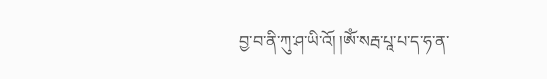བྱ་བ་ནི་ཀུ་ཤ་ཡི་འོ། །ཨོཾ་སརྦ་པཱ་པ་ད་ཧ་ན་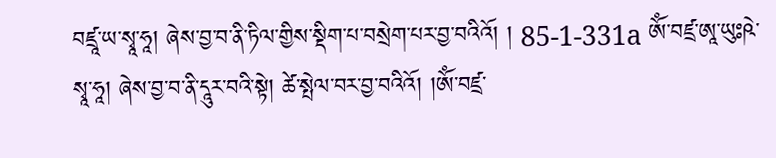བཛྲཱ་ཡ་སྭཱ་ཧཱ། ཞེས་བྱ་བ་ནི་ཏིལ་གྱིས་སྡིག་པ་བསྲེག་པར་བྱ་བའིའོ། ། 85-1-331a ཨོཾ་བཛྲ་ཨཱ་ཡུཿཥེ་སྭཱ་ཧཱ། ཞེས་བྱ་བ་ནི་དཱུར་བའི་སྟེ། ཚེ་སྤེལ་བར་བྱ་བའིའོ། །ཨོཾ་བཛྲ་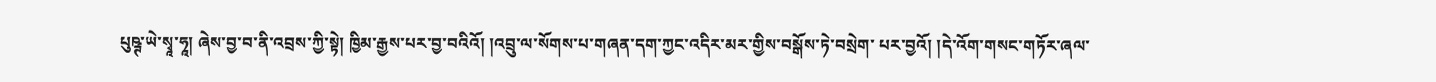པུཥྚ་ཡེ་སྭཱ་ཧཱ། ཞེས་བྱ་བ་ནི་འབྲས་ཀྱི་སྟེ། ཁྱིམ་རྒྱས་པར་བྱ་བའིའོ། །འབྲུ་ལ་སོགས་པ་གཞན་དག་ཀྱང་འདིར་མར་གྱིས་བསྒོས་ཏེ་བསྲེག་ པར་བྱའོ། །དེ་འོག་གསང་གཏོར་ཞལ་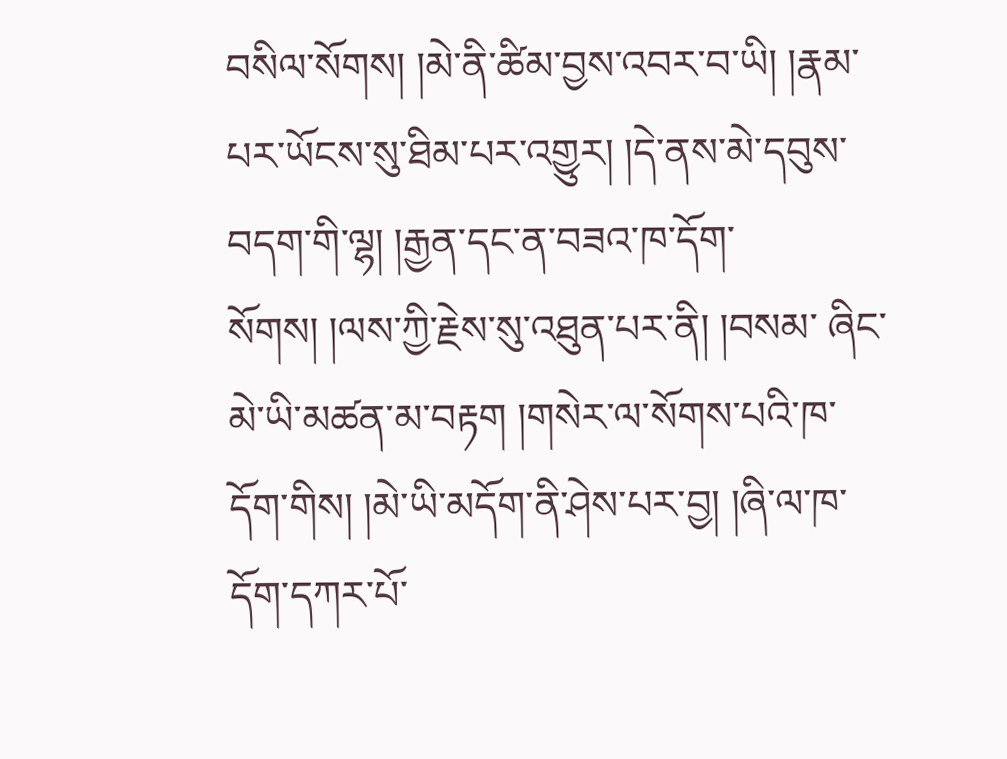བསིལ་སོགས། །མེ་ནི་ཚིམ་བྱས་འབར་བ་ཡི། །རྣམ་པར་ཡོངས་སུ་ཐིམ་པར་འགྱུར། །དེ་ནས་མེ་དབུས་བདག་གི་ལྷ། །རྒྱན་དང་ན་བཟའ་ཁ་དོག་སོགས། །ལས་ཀྱི་རྗེས་སུ་འཐུན་པར་ནི། །བསམ་ ཞིང་མེ་ཡི་མཚན་མ་བརྟག །གསེར་ལ་སོགས་པའི་ཁ་དོག་གིས། །མེ་ཡི་མདོག་ནི་ཤེས་པར་བྱ། །ཞི་ལ་ཁ་དོག་དཀར་པོ་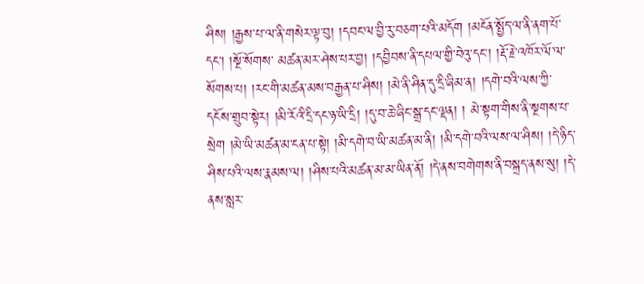ཤིས། །རྒྱས་པ་ལ་ནི་གསེར་ལྟ་བུ། །དབང་ལ་བྱི་རུ་བཅག་པའི་མདོག །མངོན་སྤྱོད་ལ་ནི་ནག་པོ་དང་། །སྔོ་སོགས་ མཚན་མར་ཤེས་པར་བྱ། །དབྱིབས་ནི་དཔལ་གྱི་བེའུ་དང་། །རྡོ་རྗེ་འཁོར་ལོ་ལ་སོགས་པ། །རང་གི་མཚན་མས་བརྒྱན་པ་ཤིས། །མེ་ནི་ཤིན་དུ་དྲི་ཞིམ་ན། །དགེ་བའི་ལས་ཀྱི་དངོས་གྲུབ་སྟེར། །མི་རོའི་དྲི་དང་ཉ་ཡི་དྲི། །དུ་བ་ཆེ་ཞིང་སྒྲ་དང་ལྡན། ། མེ་སྟག་གིས་ནི་སྔགས་པ་སྲེག །མེ་ཡི་མཚན་མ་ངན་པ་སྟེ། །མི་དགེ་བ་ཡི་མཚན་མ་ནི། །མི་དགེ་བའི་ལས་ལ་ཤིས། །དེ་ཉིད་ཤིས་པའི་ལས་རྣམས་ལ། །ཤིས་པའི་མཚན་མ་མ་ཡིན་ནོ། །དེ་ནས་བགེགས་ནི་བསྐྲད་ནས་སུ། །དེ་ནས་སླར་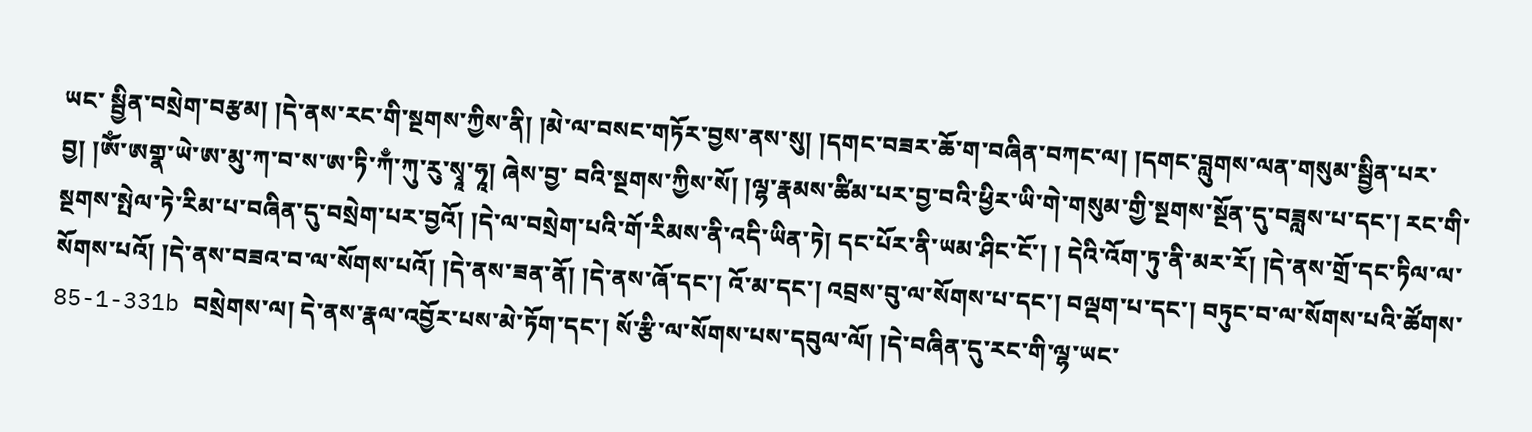ཡང་ སྦྱིན་བསྲེག་བརྩམ། །དེ་ནས་རང་གི་སྔགས་ཀྱིས་ནི། །མེ་ལ་བསང་གཏོར་བྱས་ནས་སུ། །དགང་བཟར་ཆོ་ག་བཞིན་བཀང་ལ། །དགང་བླུགས་ལན་གསུམ་སྦྱིན་པར་བྱ། །ཨོཾ་ཨགྣ་ཡེ་ཨ་མུ་ཀ་བ་ས་ཨ་ཏི་ཀྃ་ཀུ་རུ་སྭཱ་ཧཱ། ཞེས་བྱ་ བའི་སྔགས་ཀྱིས་སོ། །ལྷ་རྣམས་ཚིམ་པར་བྱ་བའི་ཕྱིར་ཡི་གེ་གསུམ་གྱི་སྔགས་སྔོན་དུ་བཟླས་པ་དང་། རང་གི་སྔགས་སྤེལ་ཏེ་རིམ་པ་བཞིན་དུ་བསྲེག་པར་བྱའོ། །དེ་ལ་བསྲེག་པའི་གོ་རིམས་ནི་འདི་ཡིན་ཏེ། དང་པོར་ནི་ཡམ་ཤིང་ངོ་། ། དེའི་འོག་ཏུ་ནི་མར་རོ། །དེ་ནས་གྲོ་དང་ཏིལ་ལ་སོགས་པའོ། །དེ་ནས་བཟའ་བ་ལ་སོགས་པའོ། །དེ་ནས་ཟན་ནོ། །དེ་ནས་ཞོ་དང་། འོ་མ་དང་། འབྲས་བུ་ལ་སོགས་པ་དང་། བལྡག་པ་དང་། བཏུང་བ་ལ་སོགས་པའི་ཚོགས་ 85-1-331b བསྲེགས་ལ། དེ་ནས་རྣལ་འབྱོར་པས་མེ་ཏོག་དང་། སོ་རྩི་ལ་སོགས་པས་དབུལ་ལོ། །དེ་བཞིན་དུ་རང་གི་ལྷ་ཡང་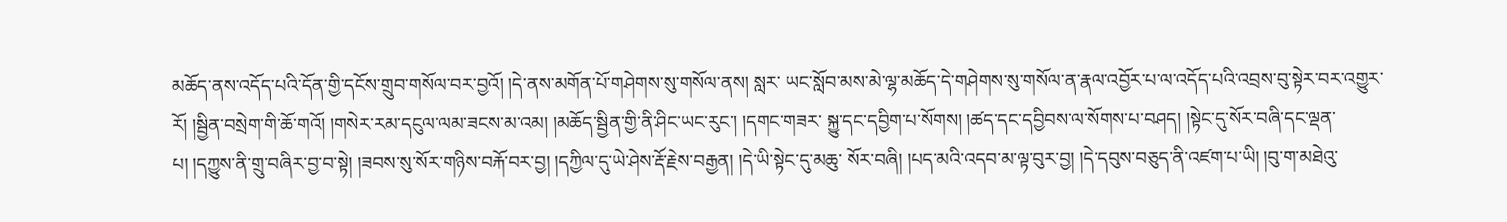མཆོད་ནས་འདོད་པའི་དོན་གྱི་དངོས་གྲུབ་གསོལ་བར་བྱའོ། །དེ་ནས་མགོན་པོ་གཤེགས་སུ་གསོལ་ནས། སླར་ ཡང་སློབ་མས་མེ་ལྷ་མཆོད་དེ་གཤེགས་སུ་གསོལ་ན་རྣལ་འབྱོར་པ་ལ་འདོད་པའི་འབྲས་བུ་སྟེར་བར་འགྱུར་རོ། །སྦྱིན་བསྲེག་གི་ཆོ་གའོ། །གསེར་རམ་དངུལ་ལམ་ཟངས་མ་འམ། །མཆོད་སྦྱིན་གྱི་ནི་ཤིང་ཡང་རུང་། །དགང་གཟར་ སྐྱུ་དང་དབྱིག་པ་སོགས། །ཚད་དང་དབྱིབས་ལ་སོགས་པ་བཤད། །སྟེང་དུ་སོར་བཞི་དང་ལྡན་པ། །དཀྱུས་ནི་གྲུ་བཞིར་བྱ་བ་སྟེ། །ཟབས་སུ་སོར་གཉིས་བརྐོ་བར་བྱ། །དཀྱིལ་དུ་ཡེ་ཤེས་རྡོ་རྗེས་བརྒྱན། །དེ་ཡི་སྟེང་དུ་མཆུ་ སོར་བཞི། །པད་མའི་འདབ་མ་ལྟ་བུར་བྱ། །དེ་དབུས་བཅུད་ནི་འཛག་པ་ཡི། །བུ་ག་མཐེའུ་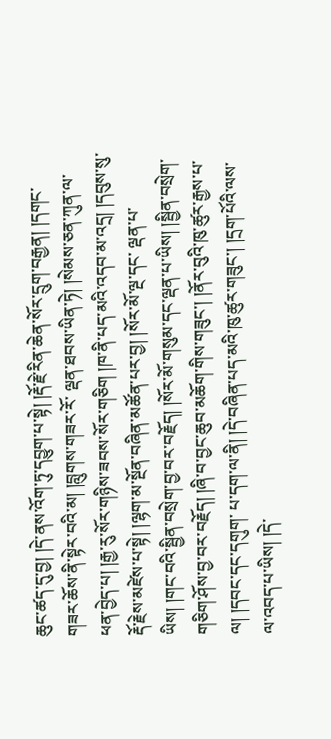ཆུང་ཚད་དུ་བྱ། །དེ་ནས་འོག་ཏུ་དབྱུག་པ་སྟེ། །རྡོ་རྗེ་རིན་ཆེན་སོར་དྲུག་བརྒྱན། །དགང་གཟར་ཆོས་ནི་སྟེར་བའི་མ། །བླུགས་གཟར་རོ་ ལྡན་ཐབས་ཡིན་ཏེ། །སེམས་ཅན་ཀུན་ལ་ཕན་བྱེད་པ། །རྒྱ་རུ་སོར་གཉིས་ཟབས་སོར་གཅིག །ཁ་ནི་པད་མའི་འདབ་མ་འདྲ། །དབུས་སུ་རྡོ་རྗེས་མཛེས་པ་སྟེ། །ལྷག་མ་སྔོན་བཞིན་མཚོན་པར་བྱ། །སོར་མོ་ལྔ་དང་ ལྡན་པ་ཡིས། །གང་བའི་སྦྱིན་བསྲེག་བྱ་བར་བརྗོད། །སོར་མོ་གསུམ་དང་ལྡན་པ་ཡིས། །སྦྱིན་བསྲེག་གཅིག་ཤོས་བྱ་བར་བརྗོད། །ཞི་བ་བྱང་ཆུབ་མཆོག་གིས་གཟུང་། །ནོར་བུའི་ཁུ་ཚུར་རྒྱས་པ་ལ། །དབང་དང་དགུག་ པ་དག་ལ་ནི། །དེ་བཞིན་པད་མའི་ཁུ་ཚུར་གཟུང་། །དྲག་པོའི་ལས་ལ་འབད་པ་ཡིས། །དེ་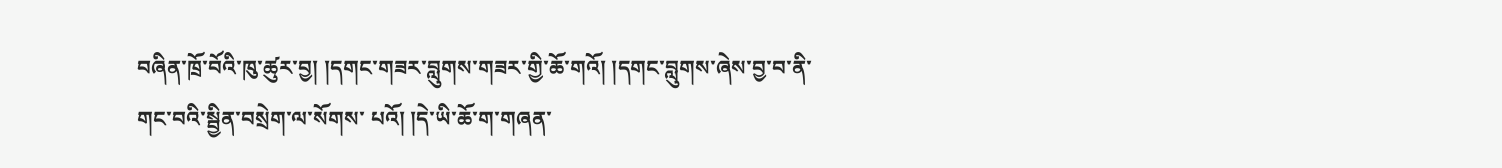བཞིན་ཁྲོ་བོའི་ཁུ་ཚུར་བྱ། །དགང་གཟར་བླུགས་གཟར་གྱི་ཆོ་གའོ། །དགང་བླུགས་ཞེས་བྱ་བ་ནི་གང་བའི་སྦྱིན་བསྲེག་ལ་སོགས་ པའོ། །དེ་ཡི་ཆོ་ག་གཞན་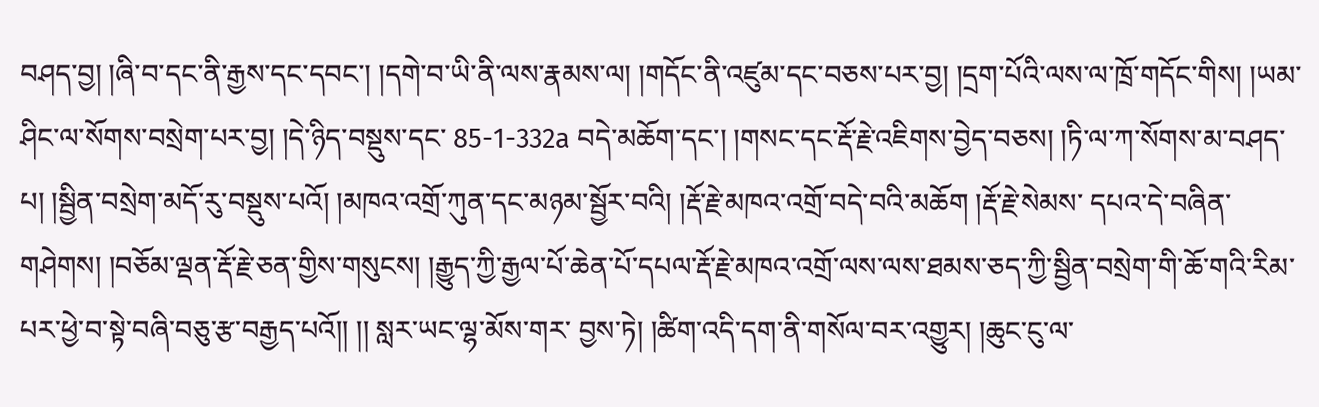བཤད་བྱ། །ཞི་བ་དང་ནི་རྒྱས་དང་དབང་། །དགེ་བ་ཡི་ནི་ལས་རྣམས་ལ། །གདོང་ནི་འཛུམ་དང་བཅས་པར་བྱ། །དྲག་པོའི་ལས་ལ་ཁྲོ་གདོང་གིས། །ཡམ་ཤིང་ལ་སོགས་བསྲེག་པར་བྱ། །དེ་ཉིད་བསྡུས་དང་ 85-1-332a བདེ་མཆོག་དང་། །གསང་དང་རྡོ་རྗེ་འཇིགས་བྱེད་བཅས། །ཏི་ལ་ཀ་སོགས་མ་བཤད་པ། །སྦྱིན་བསྲེག་མདོ་རུ་བསྡུས་པའོ། །མཁའ་འགྲོ་ཀུན་དང་མཉམ་སྦྱོར་བའི། །རྡོ་རྗེ་མཁའ་འགྲོ་བདེ་བའི་མཆོག །རྡོ་རྗེ་སེམས་ དཔའ་དེ་བཞིན་གཤེགས། །བཅོམ་ལྡན་རྡོ་རྗེ་ཅན་གྱིས་གསུངས། །རྒྱུད་ཀྱི་རྒྱལ་པོ་ཆེན་པོ་དཔལ་རྡོ་རྗེ་མཁའ་འགྲོ་ལས་ལས་ཐམས་ཅད་ཀྱི་སྦྱིན་བསྲེག་གི་ཆོ་གའི་རིམ་པར་ཕྱེ་བ་སྟེ་བཞི་བཅུ་རྩ་བརྒྱད་པའོ།། །། སླར་ཡང་ལྷ་མོས་གར་ བྱས་ཏེ། །ཚིག་འདི་དག་ནི་གསོལ་བར་འགྱུར། །ཆུང་ངུ་ལ་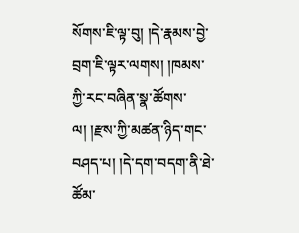སོགས་ཇི་ལྟ་བུ། །དེ་རྣམས་བྱེ་བྲག་ཇི་ལྟར་ལགས། །ཁམས་ཀྱི་རང་བཞིན་སྣ་ཚོགས་ལ། །རྫས་ཀྱི་མཚན་ཉིད་གང་བཤད་པ། །དེ་དག་བདག་ནི་ཐེ་ཚོམ་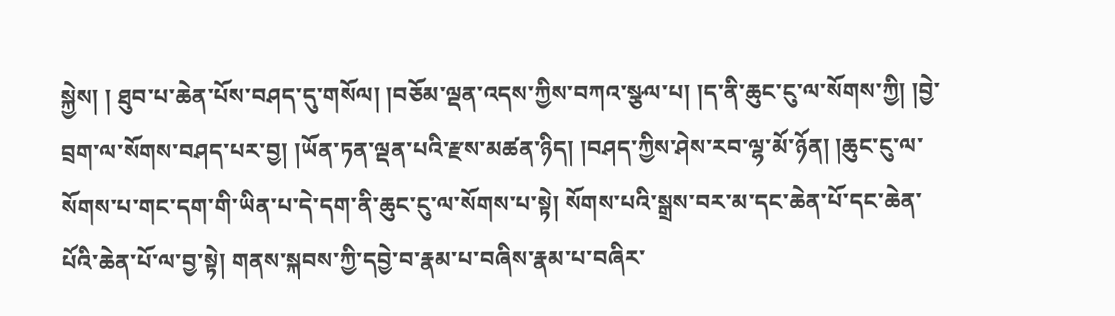སྐྱེས། ། ཐུབ་པ་ཆེན་པོས་བཤད་དུ་གསོལ། །བཅོམ་ལྡན་འདས་ཀྱིས་བཀའ་སྩལ་པ། །ད་ནི་ཆུང་ངུ་ལ་སོགས་ཀྱི། །བྱེ་བྲག་ལ་སོགས་བཤད་པར་བྱ། །ཡོན་ཏན་ལྡན་པའི་རྫས་མཚན་ཉིད། །བཤད་ཀྱིས་ཤེས་རབ་ལྷ་མོ་ཉོན། །ཆུང་ངུ་ལ་ སོགས་པ་གང་དག་གི་ཡིན་པ་དེ་དག་ནི་ཆུང་ངུ་ལ་སོགས་པ་སྟེ། སོགས་པའི་སྒྲས་བར་མ་དང་ཆེན་པོ་དང་ཆེན་པོའི་ཆེན་པོ་ལ་བྱ་སྟེ། གནས་སྐབས་ཀྱི་དབྱེ་བ་རྣམ་པ་བཞིས་རྣམ་པ་བཞིར་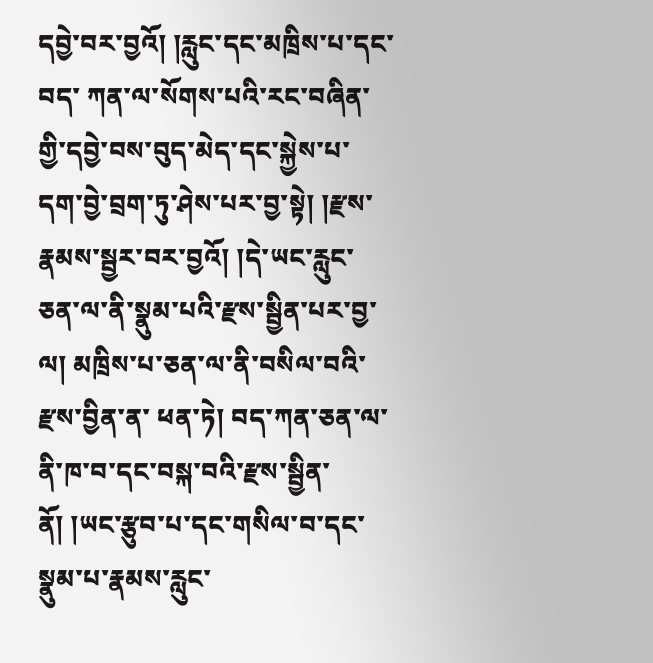དབྱེ་བར་བྱའོ། །རླུང་དང་མཁྲིས་པ་དང་བད་ ཀན་ལ་སོགས་པའི་རང་བཞིན་གྱི་དབྱེ་བས་བུད་མེད་དང་སྐྱེས་པ་དག་བྱེ་བྲག་ཏུ་ཤེས་པར་བྱ་སྟེ། །རྫས་རྣམས་སྦྱར་བར་བྱའོ། །དེ་ཡང་རླུང་ཅན་ལ་ནི་སྣུམ་པའི་རྫས་སྦྱིན་པར་བྱ་ལ། མཁྲིས་པ་ཅན་ལ་ནི་བསིལ་བའི་རྫས་བྱིན་ན་ ཕན་ཏེ། བད་ཀན་ཅན་ལ་ནི་ཁ་བ་དང་བསྐ་བའི་རྫས་སྦྱིན་ནོ། །ཡང་རྩུབ་པ་དང་གསིལ་བ་དང་སྣུམ་པ་རྣམས་རླུང་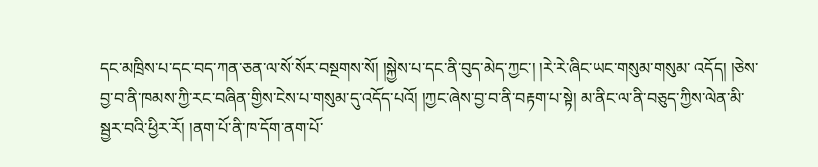དང་མཁྲིས་པ་དང་བད་ཀན་ཅན་ལ་སོ་སོར་བསྔགས་སོ། །སྐྱེས་པ་དང་ནི་བུད་མེད་ཀྱང་། །རེ་རེ་ཞིང་ཡང་གསུམ་གསུམ་ འདོད། །ཅེས་བྱ་བ་ནི་ཁམས་ཀྱི་རང་བཞིན་གྱིས་ངེས་པ་གསུམ་དུ་འདོད་པའོ། །ཀྱང་ཞེས་བྱ་བ་ནི་བརྟག་པ་སྟེ། མ་ནིང་ལ་ནི་བཅུད་ཀྱིས་ལེན་མི་སྦྱར་བའི་ཕྱིར་རོ། །ནག་པོ་ནི་ཁ་དོག་ནག་པོ་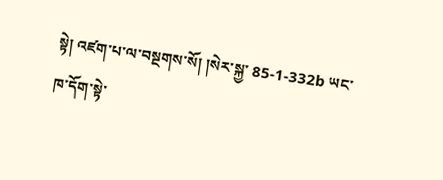སྟེ། འཛག་པ་ལ་བསྔགས་སོ། །སེར་སྐྱ་ 85-1-332b ཡང་ཁ་དོག་སྟེ་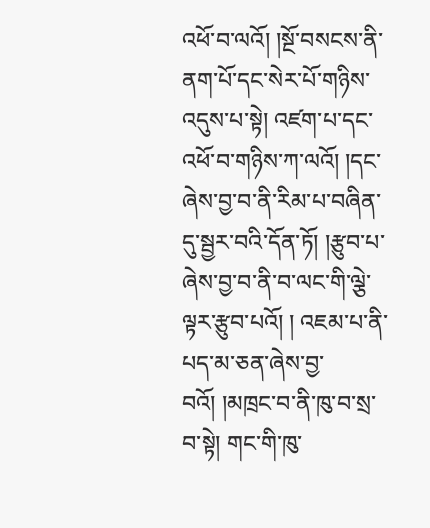འཕོ་བ་ལའོ། །སྔོ་བསངས་ནི་ནག་པོ་དང་སེར་པོ་གཉིས་འདུས་པ་སྟེ། འཛག་པ་དང་འཕོ་བ་གཉིས་ཀ་ལའོ། །དང་ཞེས་བྱ་བ་ནི་རིམ་པ་བཞིན་དུ་སྦྱར་བའི་དོན་ཏོ། །རྩུབ་པ་ཞེས་བྱ་བ་ནི་བ་ལང་གི་ལྕེ་ལྟར་རྩུབ་པའོ། ། འཇམ་པ་ནི་པད་མ་ཅན་ཞེས་བྱ་བའོ། །མཁྲང་བ་ནི་ཁུ་བ་སྲ་བ་སྟེ། གང་གི་ཁུ་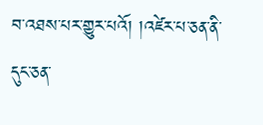བ་འཐས་པར་གྱུར་པའོ། །འཛེར་པ་ཅན་ནི་དུང་ཅན་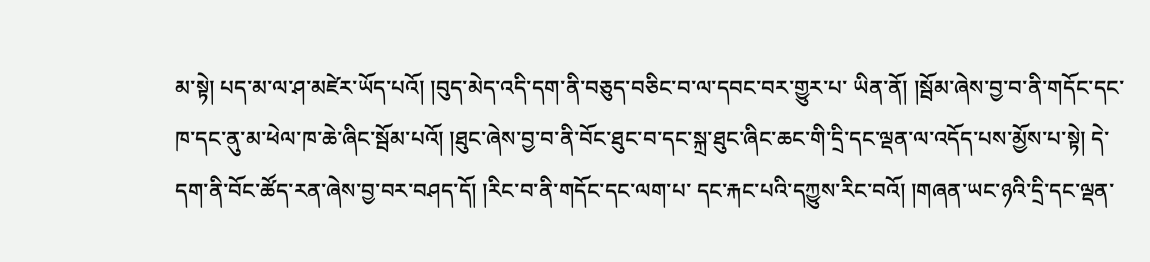མ་སྟེ། པད་མ་ལ་ཤ་མཛེར་ཡོད་པའོ། །བུད་མེད་འདི་དག་ནི་བཅུད་བཅིང་བ་ལ་དབང་བར་གྱུར་པ་ ཡིན་ནོ། །སྦོམ་ཞེས་བྱ་བ་ནི་གདོང་དང་ཁ་དང་ནུ་མ་ཕེལ་ཁ་ཆེ་ཞིང་སྦོམ་པའོ། །ཐུང་ཞེས་བྱ་བ་ནི་བོང་ཐུང་བ་དང་སྐྲ་ཐུང་ཞིང་ཆང་གི་དྲི་དང་ལྡན་ལ་འདོད་པས་མྱོས་པ་སྟེ། དེ་དག་ནི་བོང་ཚོད་རན་ཞེས་བྱ་བར་བཤད་དོ། །རིང་བ་ནི་གདོང་དང་ལག་པ་ དང་རྐང་པའི་དཀྱུས་རིང་བའོ། །གཞན་ཡང་ཉའི་དྲི་དང་ལྡན་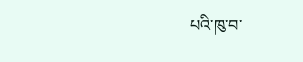པའི་ཁུ་བ་